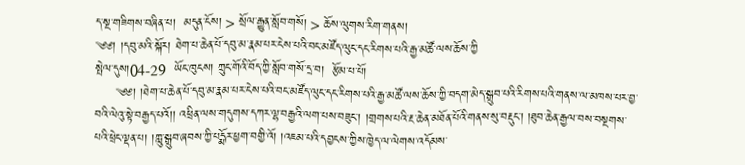ད་སྔ་གཟིགས་བཞིན་པ།  མདུན་ངོས། > སྲོལ་རྒྱུན་སློབ་གསོ། > ཆོས་ལུགས་རིག་གནས།
༄༅། །དབུ་མའི་སྐོར། ཐེག་པ་ཆེན་པོ་དབུ་མ་རྣམ་པར་ངེས་པའི་བང་མཛོད་ལུང་དང་རིགས་པའི་རྒྱ་མཚོ་ལས་ཆོས་ཀྱི
སྤེལ་དུས།04-29  ཡོང་ཁུངས། ཀྲུང་གོའི་བོད་ཀྱི་སློབ་གསོ་དྲ་བ།  རྩོམ་པ་པོ།
     ༄༅། །ཐེག་པ་ཆེན་པོ་དབུ་མ་རྣམ་པར་ངེས་པའི་བང་མཛོད་ལུང་དང་རིགས་པའི་རྒྱ་མཚོ་ལས་ཆོས་ཀྱི་བདག་མེད་སྒྲུབ་པའི་རིགས་པའི་གནས་ལ་མཁས་པར་བྱ་བའི་ལེའུ་སྟེ་བརྒྱད་པའོ།། འཕྲིན་ལས་གདུགས་དཀར་ལྷ་བརྒྱའི་ལག་པས་བཟུང་། །གྲགས་པའི་རྔ་ཆེན་མཐོན་པོའི་གནས་སུ་བརྡུང་། །ཐུབ་ཆེན་རྒྱལ་བས་བསྔགས་པའི་ཕྲེང་ལྡན་པ། །ཀླུ་སྒྲུབ་ཞབས་ཀྱི་པདྨོར་ཕྱག་བགྱི་འོ། །འཇམ་པའི་དབྱངས་ཀྱིས་ཁྱེད་ལ་ལེགས་འདོམས་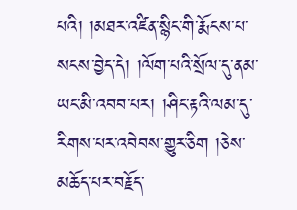པའི། །མཐར་འཛིན་སྙིང་གི་རྨོངས་པ་སངས་བྱེད་དེ། །ལོག་པའི་སྲོལ་དུ་ནམ་ཡང་མི་འབབ་པར། །ཤིང་རྟའི་ལམ་དུ་རིགས་པར་འབེབས་གྱུར་ཅིག །ཅེས་མཆོད་པར་བརྗོད་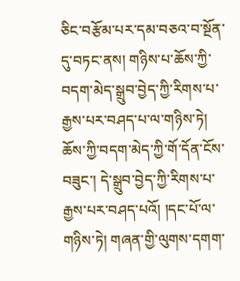ཅིང་བརྩོམ་པར་དམ་བཅའ་བ་སྔོན་དུ་བཏང་ནས། གཉིས་པ་ཆོས་ཀྱི་བདག་མེད་སྒྲུབ་བྱེད་ཀྱི་རིགས་པ་རྒྱས་པར་བཤད་པ་ལ་གཉིས་ཏེ། ཆོས་ཀྱི་བདག་མེད་ཀྱི་གོ་དོན་ངོས་བཟུང་། དེ་སྒྲུབ་བྱེད་ཀྱི་རིགས་པ་རྒྱས་པར་བཤད་པའོ། །དང་པོ་ལ་གཉིས་ཏེ། གཞན་གྱི་ལུགས་དགག་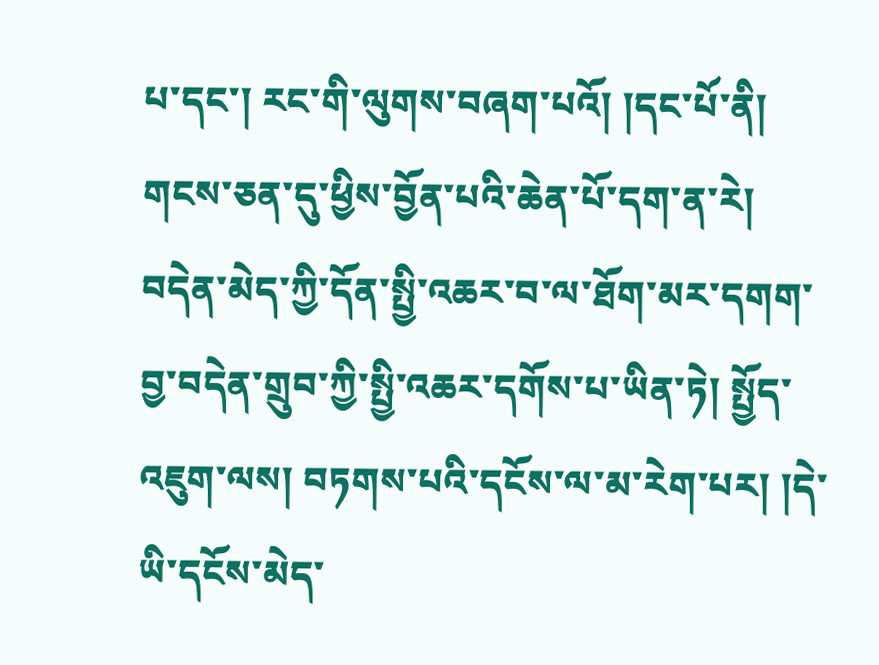པ་དང་། རང་གི་ལུགས་བཞག་པའོ། །དང་པོ་ནི། གངས་ཅན་དུ་ཕྱིས་བྱོན་པའི་ཆེན་པོ་དག་ན་རེ། བདེན་མེད་ཀྱི་དོན་སྤྱི་འཆར་བ་ལ་ཐོག་མར་དགག་བྱ་བདེན་གྲུབ་ཀྱི་སྤྱི་འཆར་དགོས་པ་ཡིན་ཏེ། སྤྱོད་འཇུག་ལས། བཏགས་པའི་དངོས་ལ་མ་རེག་པར། །དེ་ཡི་དངོས་མེད་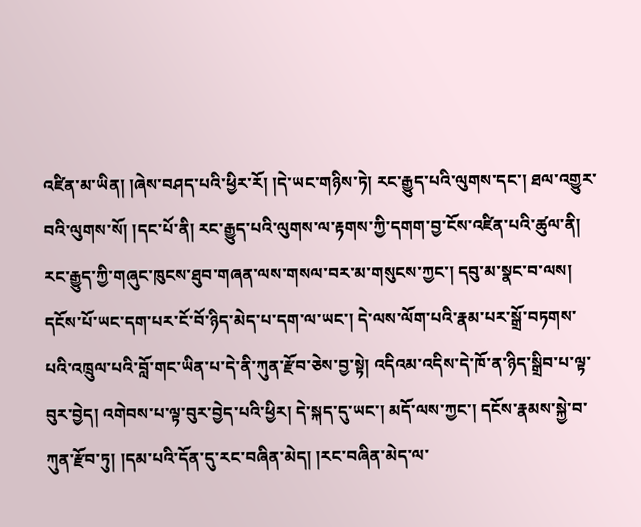འཛིན་མ་ཡིན། །ཞེས་བཤད་པའི་ཕྱིར་རོ། །དེ་ཡང་གཉིས་ཏེ། རང་རྒྱུད་པའི་ལུགས་དང་། ཐལ་འགྱུར་བའི་ལུགས་སོ། །དང་པོ་ནི། རང་རྒྱུད་པའི་ལུགས་ལ་རྟགས་ཀྱི་དགག་བྱ་ངོས་འཛིན་པའི་ཚུལ་ནི། རང་རྒྱུད་ཀྱི་གཞུང་ཁུངས་ཐུབ་གཞན་ལས་གསལ་བར་མ་གསུངས་ཀྱང་། དབུ་མ་སྣང་བ་ལས། དངོས་པོ་ཡང་དག་པར་ངོ་བོ་ཉིད་མེད་པ་དག་ལ་ཡང་། དེ་ལས་ལོག་པའི་རྣམ་པར་སྒྲོ་བཏགས་པའི་འཁྲུལ་པའི་བློ་གང་ཡིན་པ་དེ་ནི་ཀུན་རྫོབ་ཅེས་བྱ་སྟེ། འདིའམ་འདིས་དེ་ཁོ་ན་ཉིད་སྒྲིབ་པ་ལྟ་བུར་བྱེད། འགེབས་པ་ལྟ་བུར་བྱེད་པའི་ཕྱིར། དེ་སྐད་དུ་ཡང་། མདོ་ལས་ཀྱང་། དངོས་རྣམས་སྐྱེ་བ་ཀུན་རྫོབ་ཏུ། །དམ་པའི་དོན་དུ་རང་བཞིན་མེད། །རང་བཞིན་མེད་ལ་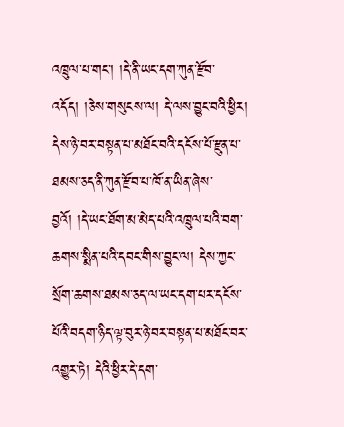འཁྲུལ་པ་གང་། །དེ་ནི་ཡང་དག་ཀུན་རྫོབ་འདོད། །ཅེས་གསུངས་ལ། དེ་ལས་བྱུང་བའི་ཕྱིར། དེས་ཉེ་བར་བསྟན་པ་མཐོང་བའི་དངོས་པོ་རྫུན་པ་ཐམས་ཅད་ནི་ཀུན་རྫོབ་པ་ཁོ་ན་ཡིན་ཞེས་བྱའོ། །དེ་ཡང་ཐོག་མ་མེད་པའི་འཁྲུལ་པའི་བག་ཆགས་སྨིན་པའི་དབང་གིས་བྱུང་ལ། དེས་ཀྱང་སྲོག་ཆགས་ཐམས་ཅད་ལ་ཡང་དག་པར་དངོས་པོའི་བདག་ཉིད་ལྟ་བུར་ཉེ་བར་བསྟན་པ་མཐོང་བར་འགྱུར་ཏེ། དེའི་ཕྱིར་དེ་དག་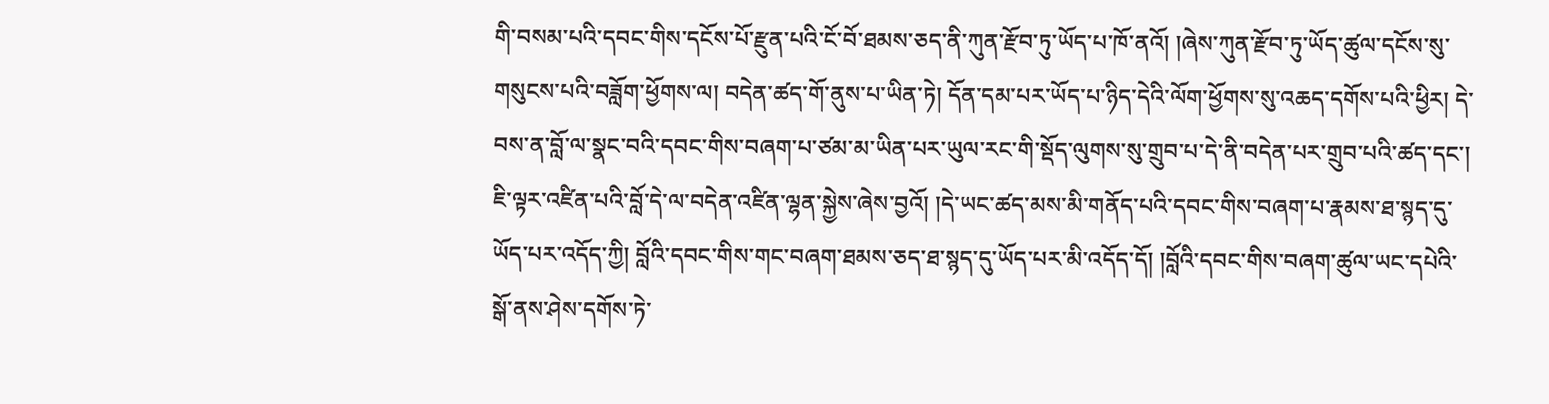གི་བསམ་པའི་དབང་གིས་དངོས་པོ་རྫུན་པའི་ངོ་བོ་ཐམས་ཅད་ནི་ཀུན་རྫོབ་ཏུ་ཡོད་པ་ཁོ་ནའོ། །ཞེས་ཀུན་རྫོབ་ཏུ་ཡོད་ཚུལ་དངོས་སུ་གསུངས་པའི་བཟློག་ཕྱོགས་ལ། བདེན་ཚད་གོ་ནུས་པ་ཡིན་ཏེ། དོན་དམ་པར་ཡོད་པ་ཉིད་དེའི་ལོག་ཕྱོགས་སུ་འཆད་དགོས་པའི་ཕྱིར། དེ་བས་ན་བློ་ལ་སྣང་བའི་དབང་གིས་བཞག་པ་ཙམ་མ་ཡིན་པར་ཡུལ་རང་གི་སྡོད་ལུགས་སུ་གྲུབ་པ་དེ་ནི་བདེན་པར་གྲུབ་པའི་ཚད་དང་། ཇི་ལྟར་འཛིན་པའི་བློ་དེ་ལ་བདེན་འཛིན་ལྷན་སྐྱེས་ཞེས་བྱའོ། །དེ་ཡང་ཚད་མས་མི་གནོད་པའི་དབང་གིས་བཞག་པ་རྣམས་ཐ་སྙད་དུ་ཡོད་པར་འདོད་ཀྱི། བློའི་དབང་གིས་གང་བཞག་ཐམས་ཅད་ཐ་སྙད་དུ་ཡོད་པར་མི་འདོད་དོ། །བློའི་དབང་གིས་བཞག་ཚུལ་ཡང་དཔེའི་སྒོ་ནས་ཤེས་དགོས་ཏེ་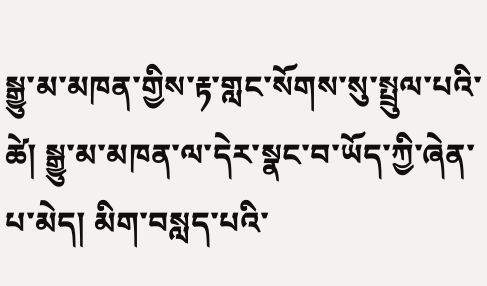སྒྱུ་མ་མཁན་གྱིས་རྟ་གླང་སོགས་སུ་སྤྲུལ་པའི་ཚེ། སྒྱུ་མ་མཁན་ལ་དེར་སྣང་བ་ཡོད་ཀྱི་ཞེན་པ་མེད། མིག་བསླད་པའི་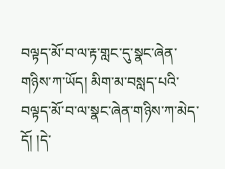བལྟད་མོ་བ་ལ་རྟ་གླང་དུ་སྣང་ཞེན་གཉིས་ཀ་ཡོད། མིག་མ་བསླད་པའི་བལྟད་མོ་བ་ལ་སྣང་ཞེན་གཉིས་ཀ་མེད་དོ། །དེ་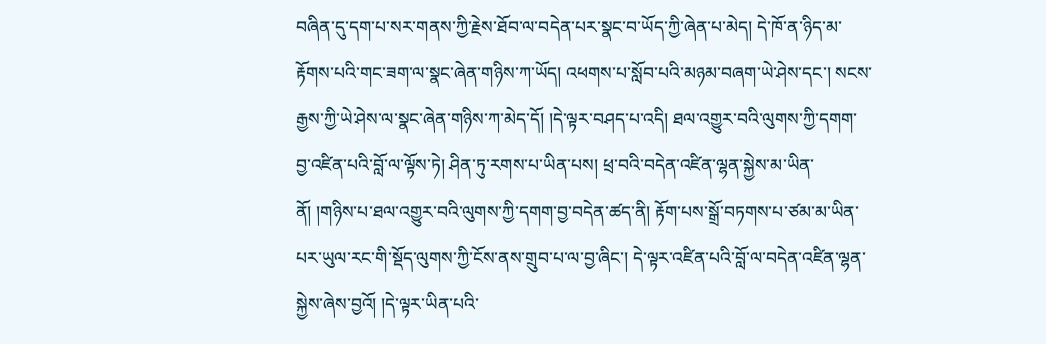བཞིན་དུ་དག་པ་སར་གནས་ཀྱི་རྗེས་ཐོབ་ལ་བདེན་པར་སྣང་བ་ཡོད་ཀྱི་ཞེན་པ་མེད། དེ་ཁོ་ན་ཉིད་མ་རྟོགས་པའི་གང་ཟག་ལ་སྣང་ཞེན་གཉིས་ཀ་ཡོད། འཕགས་པ་སློབ་པའི་མཉམ་བཞག་ཡེ་ཤེས་དང་། སངས་རྒྱས་ཀྱི་ཡེ་ཤེས་ལ་སྣང་ཞེན་གཉིས་ཀ་མེད་དོ། །དེ་ལྟར་བཤད་པ་འདི། ཐལ་འགྱུར་བའི་ལུགས་ཀྱི་དགག་བྱ་འཛིན་པའི་བློ་ལ་ལྟོས་ཏེ། ཤིན་ཏུ་རགས་པ་ཡིན་པས། ཕྲ་བའི་བདེན་འཛིན་ལྷན་སྐྱེས་མ་ཡིན་ནོ། །གཉིས་པ་ཐལ་འགྱུར་བའི་ལུགས་ཀྱི་དགག་བྱ་བདེན་ཚད་ནི། རྟོག་པས་སྒྲོ་བཏགས་པ་ཙམ་མ་ཡིན་པར་ཡུལ་རང་གི་སྡོད་ལུགས་ཀྱི་ངོས་ནས་གྲུབ་པ་ལ་བྱ་ཞིང་། དེ་ལྟར་འཛིན་པའི་བློ་ལ་བདེན་འཛིན་ལྷན་སྐྱེས་ཞེས་བྱའོ། །དེ་ལྟར་ཡིན་པའི་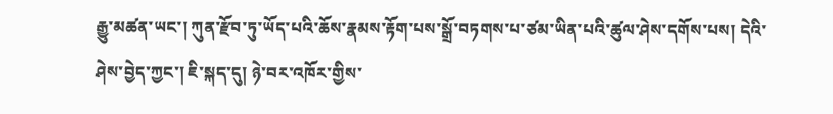རྒྱུ་མཚན་ཡང་། ཀུན་རྫོབ་ཏུ་ཡོད་པའི་ཆོས་རྣམས་རྟོག་པས་སྒྲོ་བཏགས་པ་ཙམ་ཡིན་པའི་ཚུལ་ཤེས་དགོས་པས། དེའི་ཤེས་བྱེད་ཀྱང་། ཇི་སྐད་དུ། ཉེ་བར་འཁོར་གྱིས་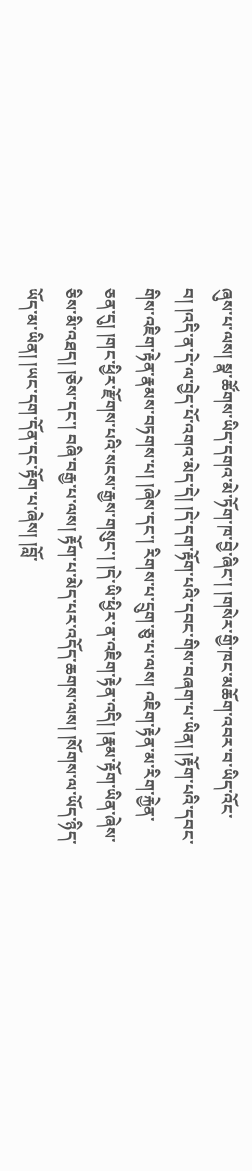ཞུས་པ་ལས། སྣ་ཚོགས་ཡིད་དགའ་མེ་ཏོག་ཁ་བྱེ་ཞིང་། །གསེར་གྱི་ཁང་མཆོག་འབར་བ་ཡིད་འོང་བ། །འདི་ན་དེ་ལ་བྱེད་པོ་འགའ་མེད་དེ། །དེ་དག་རྟོག་པའི་དབང་གིས་བཞག་པ་ཡིན། །རྟོག་པའི་དབང་གིས་འཇིག་རྟེན་རྣམས་བཏགས་པ། །ཞེས་དང་། རིགས་པ་དྲུག་ཅུ་པ་ལས། འཇིག་རྟེན་མ་རིག་རྐྱེན་ཅན་དུ། །གང་ཕྱིར་རྫོགས་པའི་སངས་རྒྱས་གསུང་། །དེ་ཡི་ཕྱིར་ན་འཇིག་རྟེན་འདི། །རྣམ་རྟོག་ཡིན་ཞེས་ཅིས་མི་འཐད། །ཅེས་དང་། བཞི་བརྒྱ་པ་ལས། རྟོག་པ་མེད་པར་འདོད་ཆགས་ལས། །སོགས་ལ་ཡོད་ཉིད་ཡོད་མ་ཡིན། །ཡང་དག་དོན་དང་རྟོག་པ་ཞེས། །བློ་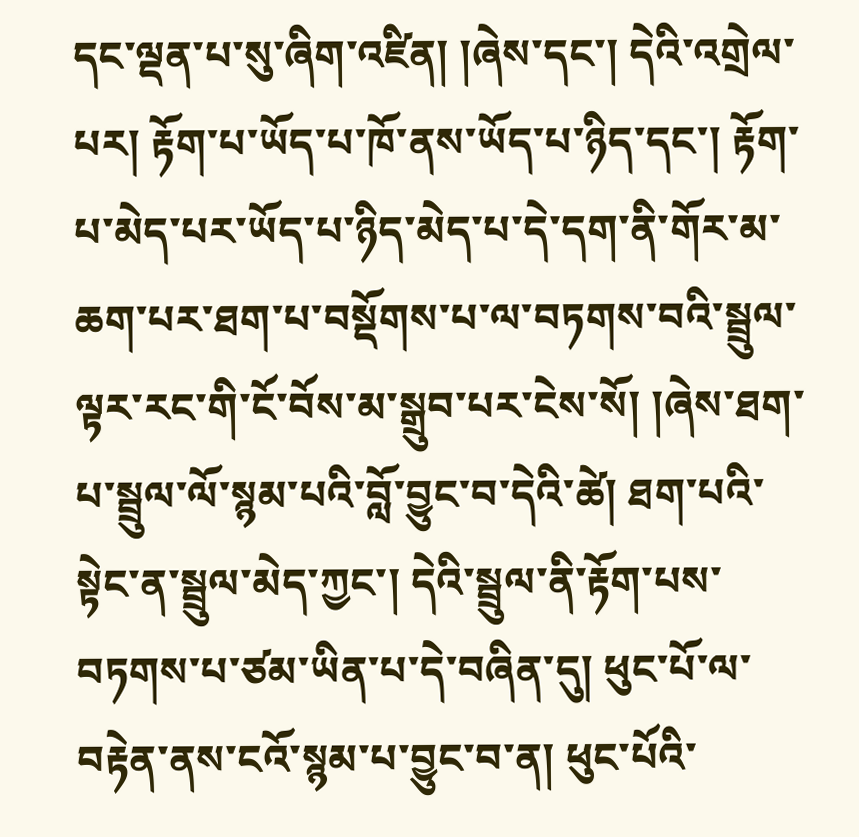དང་ལྡན་པ་སུ་ཞིག་འཛིན། །ཞེས་དང་། དེའི་འགྲེལ་པར། རྟོག་པ་ཡོད་པ་ཁོ་ནས་ཡོད་པ་ཉིད་དང་། རྟོག་པ་མེད་པར་ཡོད་པ་ཉིད་མེད་པ་དེ་དག་ནི་གོར་མ་ཆག་པར་ཐག་པ་བསྡོགས་པ་ལ་བཏགས་བའི་སྦྲུལ་ལྟར་རང་གི་ངོ་བོས་མ་སྒྲུབ་པར་ངེས་སོ། །ཞེས་ཐག་པ་སྦྲུལ་ལོ་སྙམ་པའི་བློ་བྱུང་བ་དེའི་ཚེ། ཐག་པའི་སྟེང་ན་སྦྲུལ་མེད་ཀྱང་། དེའི་སྦྲུལ་ནི་རྟོག་པས་བཏགས་པ་ཙམ་ཡིན་པ་དེ་བཞིན་དུ། ཕུང་པོ་ལ་བརྟེན་ནས་ངའོ་སྙམ་པ་བྱུང་བ་ན། ཕུང་པོའི་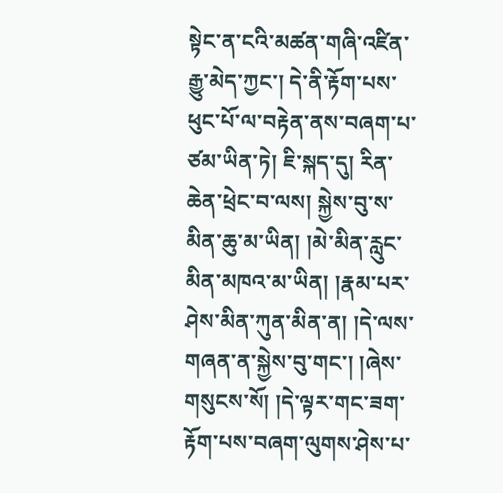སྟེང་ན་ངའི་མཚན་གཞི་འཛིན་རྒྱུ་མེད་ཀྱང་། དེ་ནི་རྟོག་པས་ཕུང་པོ་ལ་བརྟེན་ནས་བཞག་པ་ཙམ་ཡིན་ཏེ། ཇི་སྐད་དུ། རིན་ཆེན་ཕྲེང་བ་ལས། སྐྱེས་བུ་ས་མིན་ཆུ་མ་ཡིན། །མེ་མིན་རླུང་མིན་མཁའ་མ་ཡིན། །རྣམ་པར་ཤེས་མིན་ཀུན་མིན་ན། །དེ་ལས་གཞན་ན་སྐྱེས་བུ་གང་། །ཞེས་གསུངས་སོ། །དེ་ལྟར་གང་ཟག་རྟོག་པས་བཞག་ལུགས་ཤེས་པ་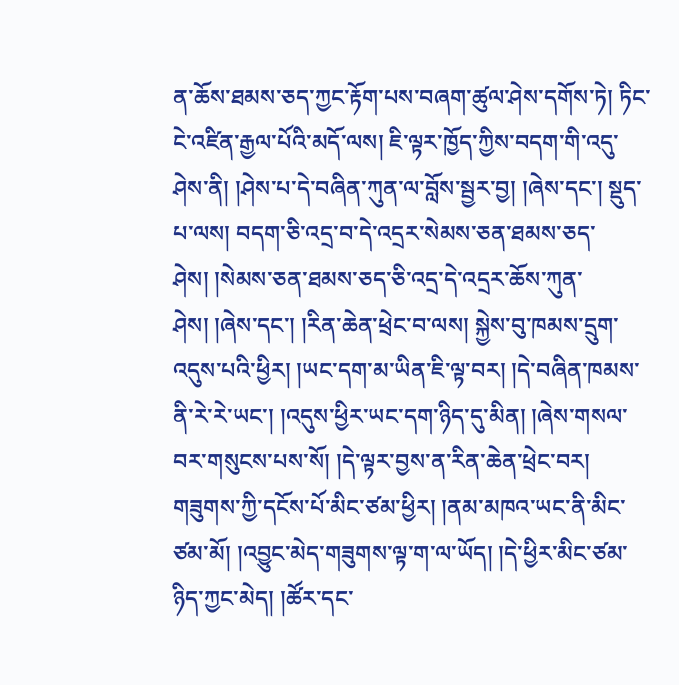ན་ཆོས་ཐམས་ཅད་ཀྱང་རྟོག་པས་བཞག་ཚུལ་ཤེས་དགོས་ཏེ། ཏིང་ངེ་འཛིན་རྒྱལ་པོའི་མདོ་ལས། ཇི་ལྟར་ཁྱོད་ཀྱིས་བདག་གི་འདུ་ཤེས་ནི། །ཤེས་པ་དེ་བཞིན་ཀུན་ལ་བློས་སྦྱར་བྱ། །ཞེས་དང་། སྡུད་པ་ལས། བདག་ཅི་འདྲ་བ་དེ་འདྲར་སེམས་ཅན་ཐམས་ཅད་ཤེས། །སེམས་ཅན་ཐམས་ཅད་ཅི་འདྲ་དེ་འདྲར་ཆོས་ཀུན་ཤེས། །ཞེས་དང་། །རིན་ཆེན་ཕྲེང་བ་ལས། སྐྱེས་བུ་ཁམས་དྲུག་འདུས་པའི་ཕྱིར། །ཡང་དག་མ་ཡིན་ཇི་ལྟ་བར། །དེ་བཞིན་ཁམས་ནི་རེ་རེ་ཡང་། །འདུས་ཕྱིར་ཡང་དག་ཉིད་དུ་མིན། །ཞེས་གསལ་བར་གསུངས་པས་སོ། །དེ་ལྟར་བྱས་ན་རིན་ཆེན་ཕྲེང་བར། གཟུགས་ཀྱི་དངོས་པོ་མིང་ཙམ་ཕྱིར། །ནམ་མཁའ་ཡང་ནི་མིང་ཙམ་མོ། །འབྱུང་མེད་གཟུགས་ལྟ་ག་ལ་ཡོད། །དེ་ཕྱིར་མིང་ཙམ་ཉིད་ཀྱང་མེད། །ཚོར་དང་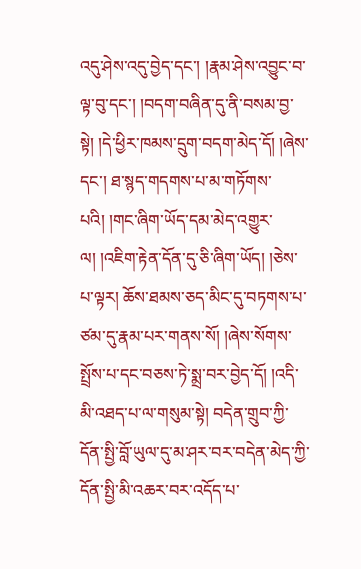འདུ་ཤེས་འདུ་བྱེད་དང་། །རྣམ་ཤེས་འབྱུང་བ་ལྟ་བུ་དང་། །བདག་བཞིན་དུ་ནི་བསམ་བྱ་སྟེ། །དེ་ཕྱིར་ཁམས་དྲུག་བདག་མེད་དོ། །ཞེས་དང་། ཐ་སྙད་གདགས་པ་མ་གཏོགས་པའི། །གང་ཞིག་ཡོད་དམ་མེད་འགྱུར་ལ། །འཇིག་རྟེན་དོན་དུ་ཅི་ཞིག་ཡོད། །ཅེས་པ་ལྟར། ཆོས་ཐམས་ཅད་མིང་དུ་བཏགས་པ་ཙམ་དུ་རྣམ་པར་གནས་སོ། །ཞེས་སོགས་སྤྲོས་པ་དང་བཅས་ཏེ་སྨྲ་བར་བྱེད་དོ། །འདི་མི་འཐད་པ་ལ་གསུམ་སྟེ། བདེན་གྲུབ་ཀྱི་དོན་སྤྱི་བློ་ཡུལ་དུ་མ་ཤར་བར་བདེན་མེད་ཀྱི་དོན་སྤྱི་མི་འཆར་བར་འདོད་པ་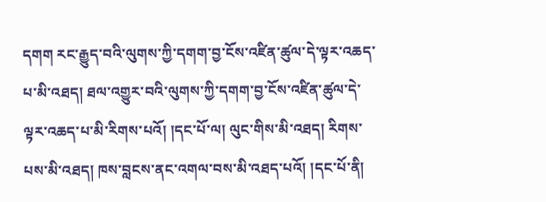དགག རང་རྒྱུད་བའི་ལུགས་ཀྱི་དགག་བྱ་ངོས་འཛིན་ཚུལ་དེ་ལྟར་འཆད་པ་མི་འཐད། ཐལ་འགྱུར་བའི་ལུགས་ཀྱི་དགག་བྱ་ངོས་འཛིན་ཚུལ་དེ་ལྟར་འཆད་པ་མི་རིགས་པའོ། །དང་པོ་ལ། ལུང་གིས་མི་འཐད། རིགས་པས་མི་འཐད། ཁས་བླངས་ནང་འགལ་བས་མི་འཐད་པའོ། །དང་པོ་ནི།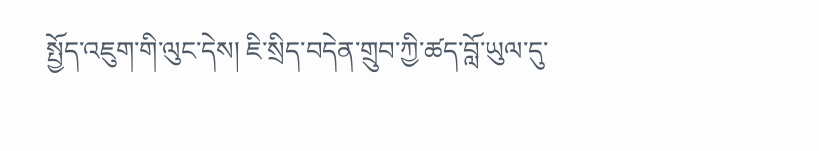སྤྱོད་འཇུག་གི་ལུང་དེས། ཇི་སྲིད་བདེན་གྲུབ་ཀྱི་ཚད་བློ་ཡུལ་དུ་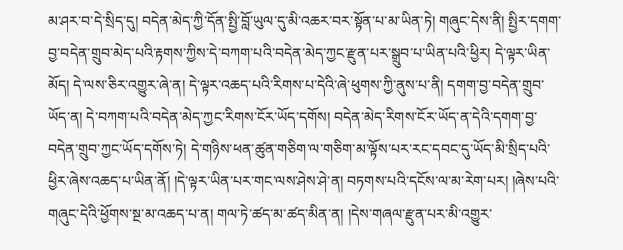མ་ཤར་བ་དེ་སྲིད་དུ། བདེན་མེད་ཀྱི་དོན་སྤྱི་བློ་ཡུལ་དུ་མི་འཆར་བར་སྟོན་པ་མ་ཡིན་ཏེ། གཞུང་དེས་ནི། སྤྱིར་དགག་བྱ་བདེན་གྲུབ་མེད་པའི་རྟགས་ཀྱིས་དེ་བཀག་པའི་བདེན་མེད་ཀྱང་རྫུན་པར་སྒྲུབ་པ་ཡིན་པའི་ཕྱིར། དེ་ལྟར་ཡིན་མོད། དེ་ལས་ཅིར་འགྱུར་ཞེ་ན། དེ་ལྟར་འཆད་པའི་རིགས་པ་དེའི་ཞེ་ཕུགས་ཀྱི་ནུས་པ་ནི། དགག་བྱ་བདེན་གྲུབ་ཡོད་ན། དེ་བཀག་པའི་བདེན་མེད་ཀྱང་རིགས་ངོར་ཡོད་དགོས། བདེན་མེད་རིགས་ངོར་ཡོད་ན་དེའི་དགག་བྱ་བདེན་གྲུབ་ཀྱང་ཡོད་དགོས་ཏེ། དེ་གཉིས་ཕན་ཚུན་གཅིག་ལ་གཅིག་མ་ལྟོས་པར་རང་དབང་དུ་ཡོད་མི་སྲིད་པའི་ཕྱིར་ཞེས་འཆད་པ་ཡིན་ནོ། །དེ་ལྟར་ཡིན་པར་གང་ལས་ཤེས་ཤེ་ན། བཏགས་པའི་དངོས་ལ་མ་རེག་པར། །ཞེས་པའི་གཞུང་དེའི་ཕྱོགས་སྔ་མ་འཆད་པ་ན། གལ་ཏེ་ཚད་མ་ཚད་མིན་ན། །དེས་གཞལ་རྫུན་པར་མི་འགྱུར་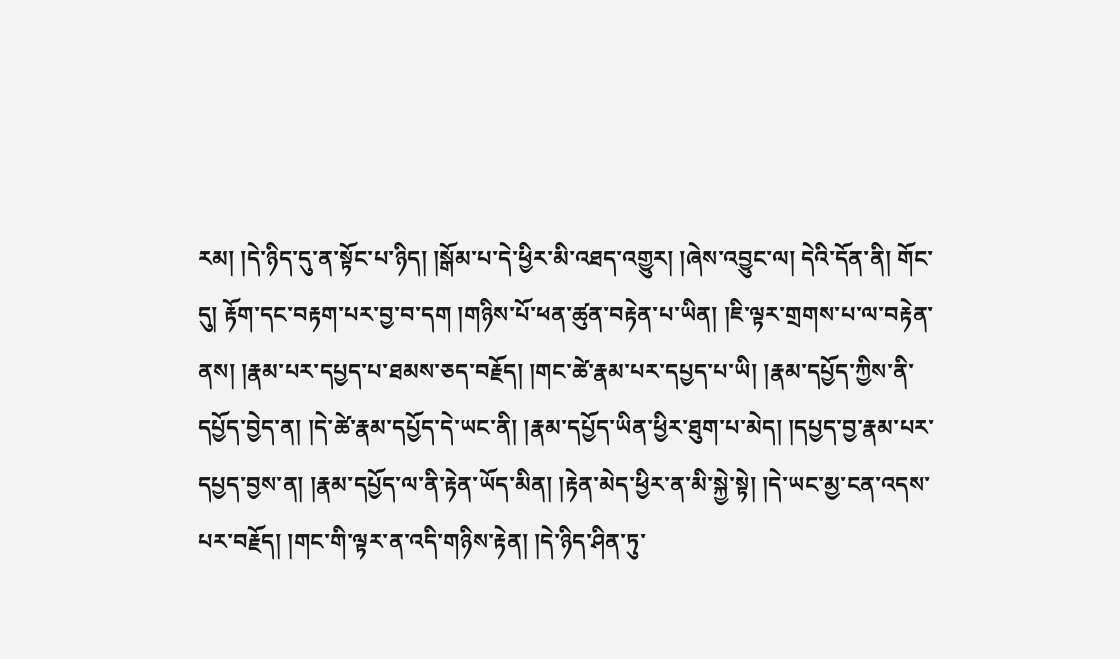རམ། །དེ་ཉིད་དུ་ན་སྟོང་པ་ཉིད། །སྒོམ་པ་དེ་ཕྱིར་མི་འཐད་འགྱུར། །ཞེས་འབྱུང་ལ། དེའི་དོན་ནི། གོང་དུ། རྟོག་དང་བརྟག་པར་བྱ་བ་དག །གཉིས་པོ་ཕན་ཚུན་བརྟེན་པ་ཡིན། །ཇི་ལྟར་གྲགས་པ་ལ་བརྟེན་ནས། །རྣམ་པར་དཔྱད་པ་ཐམས་ཅད་བརྗོད། །གང་ཚེ་རྣམ་པར་དཔྱད་པ་ཡི། །རྣམ་དཔྱོད་ཀྱིས་ནི་དཔྱོད་བྱེད་ན། །དེ་ཚེ་རྣམ་དཔྱོད་དེ་ཡང་ནི། །རྣམ་དཔྱོད་ཡིན་ཕྱིར་ཐུག་པ་མེད། །དཔྱད་བྱ་རྣམ་པར་དཔྱད་བྱས་ན། །རྣམ་དཔྱོད་ལ་ནི་རྟེན་ཡོད་མིན། །རྟེན་མེད་ཕྱིར་ན་མི་སྐྱེ་སྟེ། །དེ་ཡང་མྱ་ངན་འདས་པར་བརྗོད། །གང་གི་ལྟར་ན་འདི་གཉིས་རྟེན། །དེ་ཉིད་ཤིན་ཏུ་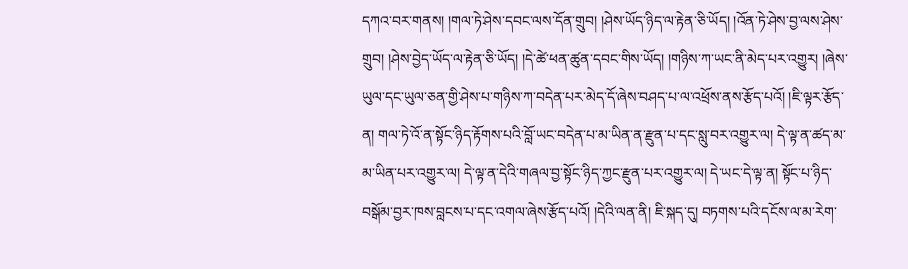དཀའ་བར་གནས། །གལ་ཏེ་ཤེས་དབང་ལས་དོན་གྲུབ། །ཤེས་ཡོད་ཉིད་ལ་རྟེན་ཅི་ཡོད། །འོན་ཏེ་ཤེས་བྱ་ལས་ཤེས་གྲུབ། །ཤེས་བྱེད་ཡོད་ལ་རྟེན་ཅི་ཡོད། །དེ་ཚེ་ཕན་ཚུན་དབང་གིས་ཡོད། །གཉིས་ཀ་ཡང་ནི་མེད་པར་འགྱུར། །ཞེས་ཡུལ་དང་ཡུལ་ཅན་གྱི་ཤེས་པ་གཉིས་ཀ་བདེན་པར་མེད་དོ་ཞེས་བཤད་པ་ལ་འཕྲོས་ནས་རྩོད་པའོ། །ཇི་ལྟར་རྩོད་ན། གལ་ཏེ་འོ་ན་སྟོང་ཉིད་རྟོགས་པའི་བློ་ཡང་བདེན་པ་མ་ཡིན་ན་རྫུན་པ་དང་སླུ་བར་འགྱུར་ལ། དེ་ལྟ་ན་ཚད་མ་མ་ཡིན་པར་འགྱུར་ལ། དེ་ལྟ་ན་དེའི་གཞལ་བྱ་སྟོང་ཉིད་ཀྱང་རྫུན་པར་འགྱུར་ལ། དེ་ཡང་དེ་ལྟ་ན། སྟོང་པ་ཉིད་བསྒོམ་བྱར་ཁས་བླངས་པ་དང་འགལ་ཞེས་རྩོད་པའོ། །དེའི་ལན་ནི། ཇི་སྐད་དུ། བཏགས་པའི་དངོས་ལ་མ་རེག་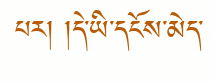པར། །དེ་ཡི་དངོས་མེད་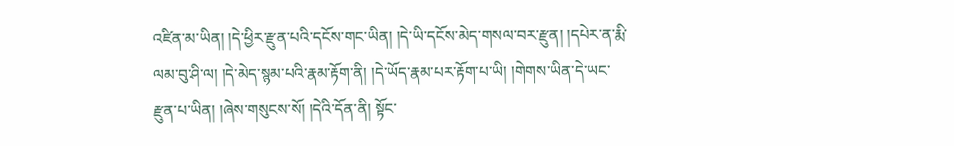འཛིན་མ་ཡིན། །དེ་ཕྱིར་རྫུན་པའི་དངོས་གང་ཡིན། །དེ་ཡི་དངོས་མེད་གསལ་བར་རྫུན། །དཔེར་ན་རྨི་ལམ་བུ་ཤི་ལ། །དེ་མེད་སྙམ་པའི་རྣམ་རྟོག་ནི། །དེ་ཡོད་རྣམ་པར་རྟོག་པ་ཡི། །གེགས་ཡིན་དེ་ཡང་རྫུན་པ་ཡིན། །ཞེས་གསུངས་སོ། །དེའི་དོན་ནི། སྟོང་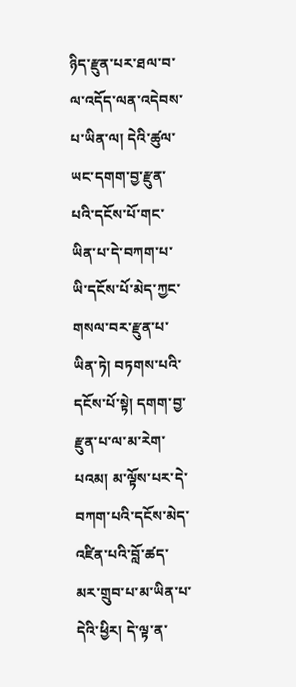ཉིད་རྫུན་པར་ཐལ་བ་ལ་འདོད་ལན་འདེབས་པ་ཡིན་ལ། དེའི་ཚུལ་ཡང་དགག་བྱ་རྫུན་པའི་དངོས་པོ་གང་ཡིན་པ་དེ་བཀག་པ་ཡི་དངོས་པོ་མེད་ཀྱང་གསལ་བར་རྫུན་པ་ཡིན་ཏེ། བཏགས་པའི་དངོས་པོ་སྟེ། དགག་བྱ་རྫུན་པ་ལ་མ་རེག་པའམ། མ་ལྟོས་པར་དེ་བཀག་པའི་དངོས་མེད་འཛིན་པའི་བློ་ཚད་མར་གྲུབ་པ་མ་ཡིན་པ་དེའི་ཕྱིར། དེ་ལྟ་ན་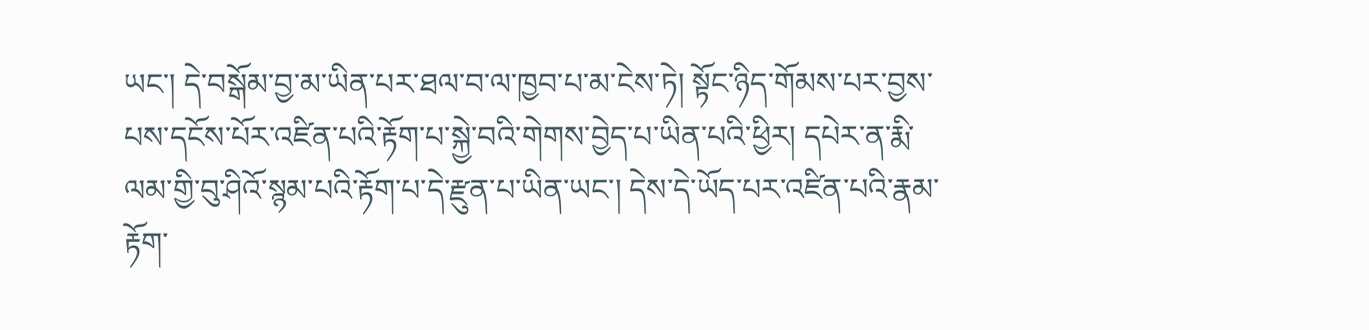ཡང་། དེ་བསྒོམ་བྱ་མ་ཡིན་པར་ཐལ་བ་ལ་ཁྱབ་པ་མ་ངེས་ཏེ། སྟོང་ཉིད་གོམས་པར་བྱས་པས་དངོས་པོར་འཛིན་པའི་རྟོག་པ་སྐྱེ་བའི་གེགས་བྱེད་པ་ཡིན་པའི་ཕྱིར། དཔེར་ན་རྨི་ལམ་གྱི་བུ་ཤིའོ་སྙམ་པའི་རྟོག་པ་དེ་རྫུན་པ་ཡིན་ཡང་། དེས་དེ་ཡོད་པར་འཛིན་པའི་རྣམ་རྟོག་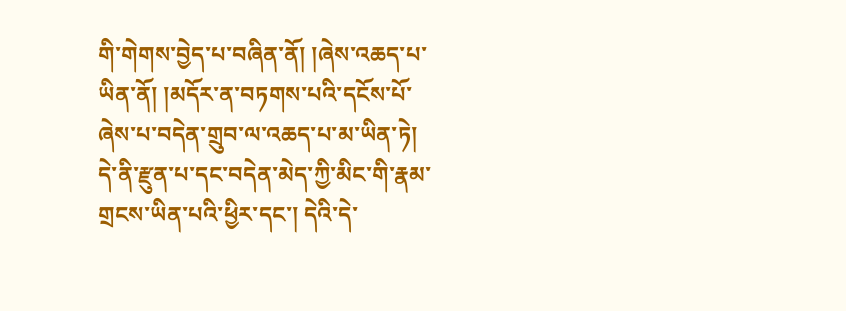གི་གེགས་བྱེད་པ་བཞིན་ནོ། །ཞེས་འཆད་པ་ཡིན་ནོ། །མདོར་ན་བཏགས་པའི་དངོས་པོ་ཞེས་པ་བདེན་གྲུབ་ལ་འཆད་པ་མ་ཡིན་ཏེ། དེ་ནི་རྫུན་པ་དང་བདེན་མེད་ཀྱི་མིང་གི་རྣམ་གྲངས་ཡིན་པའི་ཕྱིར་དང་། དེའི་དེ་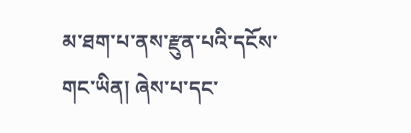མ་ཐག་པ་ནས་རྫུན་པའི་དངོས་གང་ཡིན། ཞེས་པ་དང་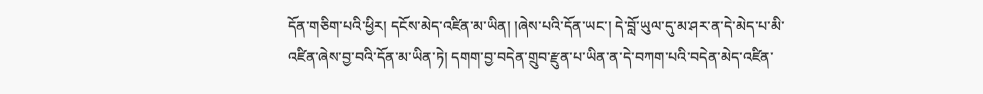དོན་གཅིག་པའི་ཕྱིར། དངོས་མེད་འཛིན་མ་ཡིན། །ཞེས་པའི་དོན་ཡང་། དེ་བློ་ཡུལ་དུ་མ་ཤར་ན་དེ་མེད་པ་མི་འཛིན་ཞེས་བྱ་བའི་དོན་མ་ཡིན་ཏེ། དགག་བྱ་བདེན་གྲུབ་རྫུན་པ་ཡིན་ན་དེ་བཀག་པའི་བདེན་མེད་འཛིན་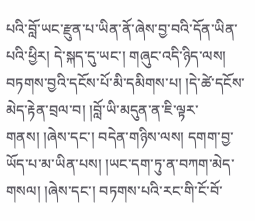པའི་བློ་ཡང་རྫུན་པ་ཡིན་ནོ་ཞེས་བྱ་བའི་དོན་ཡིན་པའི་ཕྱིར། དེ་སྐད་དུ་ཡང་། གཞུང་འདི་ཉིད་ལས། བཏགས་བྱའི་དངོས་པོ་མི་དམིགས་པ། །དེ་ཚེ་དངོས་མེད་རྟེན་བྲལ་བ། །བློ་ཡི་མདུན་ན་ཇི་ལྟར་གནས། །ཞེས་དང་། བདེན་གཉིས་ལས། དགག་བྱ་ཡོད་པ་མ་ཡིན་པས། །ཡང་དག་ཏུ་ན་བཀག་མེད་གསལ། །ཞེས་དང་། བཏགས་པའི་རང་གི་ངོ་བོ་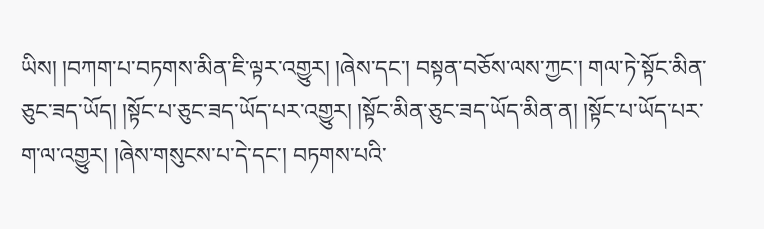ཡིས། །བཀག་པ་བཏགས་མིན་ཇི་ལྟར་འགྱུར། །ཞེས་དང་། བསྟན་བཅོས་ལས་ཀྱང་། གལ་ཏེ་སྟོང་མིན་ཅུང་ཟད་ཡོད། །སྟོང་པ་ཅུང་ཟད་ཡོད་པར་འགྱུར། །སྟོང་མིན་ཅུང་ཟད་ཡོད་མིན་ན། །སྟོང་པ་ཡོད་པར་ག་ལ་འགྱུར། །ཞེས་གསུངས་པ་དེ་དང་། བཏགས་པའི་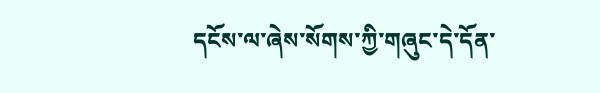དངོས་ལ་ཞེས་སོགས་ཀྱི་གཞུང་དེ་དོན་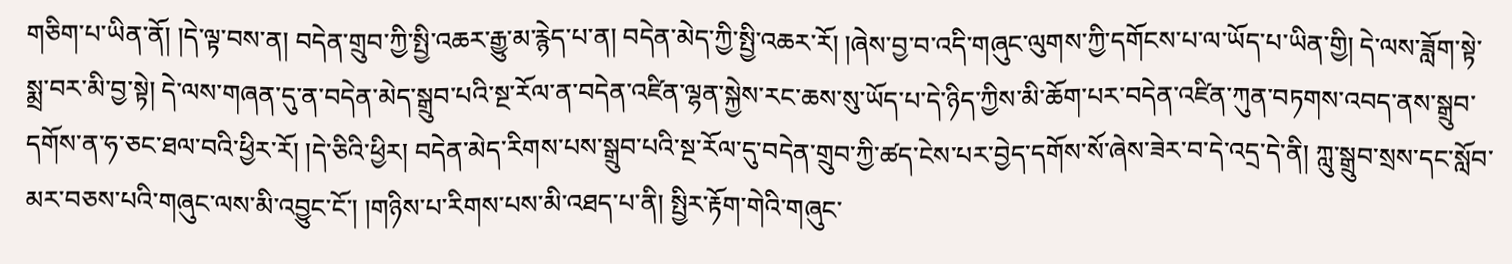གཅིག་པ་ཡིན་ནོ། །དེ་ལྟ་བས་ན། བདེན་གྲུབ་ཀྱི་སྤྱི་འཆར་རྒྱུ་མ་རྙེད་པ་ན། བདེན་མེད་ཀྱི་སྤྱི་འཆར་རོ། །ཞེས་བྱ་བ་འདི་གཞུང་ལུགས་ཀྱི་དགོངས་པ་ལ་ཡོད་པ་ཡིན་གྱི། དེ་ལས་ཟློག་སྟེ་སྨྲ་བར་མི་བྱ་སྟེ། དེ་ལས་གཞན་དུ་ན་བདེན་མེད་སྒྲུབ་པའི་སྔ་རོལ་ན་བདེན་འཛིན་ལྷན་སྐྱེས་རང་ཆས་སུ་ཡོད་པ་དེ་ཉིད་ཀྱིས་མི་ཆོག་པར་བདེན་འཛིན་ཀུན་བཏགས་འབད་ནས་སྒྲུབ་དགོས་ན་ཧ་ཅང་ཐལ་བའི་ཕྱིར་རོ། །དེ་ཅིའི་ཕྱིར། བདེན་མེད་རིགས་པས་སྒྲུབ་པའི་སྔ་རོལ་དུ་བདེན་གྲུབ་ཀྱི་ཚད་ངེས་པར་བྱེད་དགོས་སོ་ཞེས་ཟེར་བ་དེ་འདྲ་དེ་ནི། ཀླུ་སྒྲུབ་སྲས་དང་སློབ་མར་བཅས་པའི་གཞུང་ལས་མི་འབྱུང་ངོ་། །གཉིས་པ་རིགས་པས་མི་འཐད་པ་ནི། སྤྱིར་རྟོག་གེའི་གཞུང་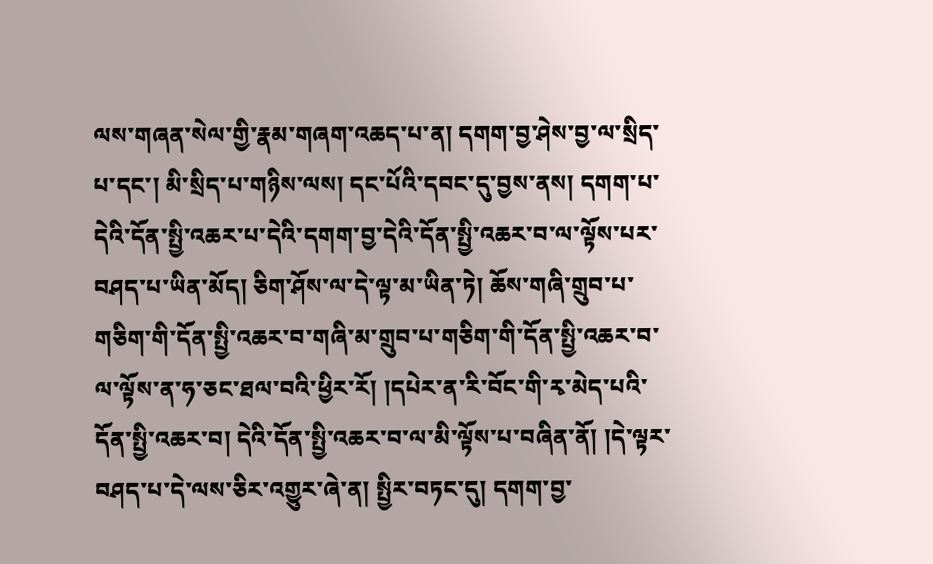ལས་གཞན་སེལ་གྱི་རྣམ་གཞག་འཆད་པ་ན། དགག་བྱ་ཤེས་བྱ་ལ་སྲིད་པ་དང་། མི་སྲིད་པ་གཉིས་ལས། དང་པོའི་དབང་དུ་བྱས་ནས། དགག་པ་དེའི་དོན་སྤྱི་འཆར་པ་དེའི་དགག་བྱ་དེའི་དོན་སྤྱི་འཆར་བ་ལ་ལྟོས་པར་བཤད་པ་ཡིན་མོད། ཅིག་ཤོས་ལ་དེ་ལྟ་མ་ཡིན་ཏེ། ཆོས་གཞི་གྲུབ་པ་གཅིག་གི་དོན་སྤྱི་འཆར་བ་གཞི་མ་གྲུབ་པ་གཅིག་གི་དོན་སྤྱི་འཆར་བ་ལ་ལྟོས་ན་ཧ་ཅང་ཐལ་བའི་ཕྱིར་རོ། །དཔེར་ན་རི་བོང་གི་རྭ་མེད་པའི་དོན་སྤྱི་འཆར་བ། དེའི་དོན་སྤྱི་འཆར་བ་ལ་མི་ལྟོས་པ་བཞིན་ནོ། །དེ་ལྟར་བཤད་པ་དེ་ལས་ཅིར་འགྱུར་ཞེ་ན། སྤྱིར་བཏང་དུ། དགག་བྱ་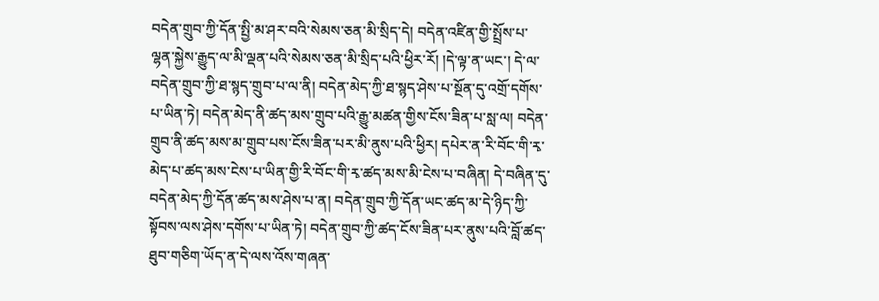བདེན་གྲུབ་ཀྱི་དོན་སྤྱི་མ་ཤར་བའི་སེམས་ཅན་མི་སྲིད་དེ། བདེན་འཛིན་གྱི་སྤྲོས་པ་ལྷན་སྐྱེས་རྒྱུད་ལ་མི་ལྡན་པའི་སེམས་ཅན་མི་སྲིད་པའི་ཕྱིར་རོ། །དེ་ལྟ་ན་ཡང་། དེ་ལ་བདེན་གྲུབ་ཀྱི་ཐ་སྙད་གྲུབ་པ་ལ་ནི། བདེན་མེད་ཀྱི་ཐ་སྙད་ཤེས་པ་སྔོན་དུ་འགྲོ་དགོས་པ་ཡིན་ཏེ། བདེན་མེད་ནི་ཚད་མས་གྲུབ་པའི་རྒྱུ་མཚན་གྱིས་ངོས་ཟིན་པ་སླ་ལ། བདེན་གྲུབ་ནི་ཚད་མས་མ་གྲུབ་པས་ངོས་ཟིན་པར་མི་ནུས་པའི་ཕྱིར། དཔེར་ན་རི་བོང་གི་རྭ་མེད་པ་ཚད་མས་ངེས་པ་ཡིན་གྱི་རི་བོང་གི་རྭ་ཚད་མས་མི་ངེས་པ་བཞིན། དེ་བཞིན་དུ་བདེན་མེད་ཀྱི་དོན་ཚད་མས་ཤེས་པ་ན། བདེན་གྲུབ་ཀྱི་དོན་ཡང་ཚད་མ་དེ་ཉིད་ཀྱི་སྟོབས་ལས་ཤེས་དགོས་པ་ཡིན་ཏེ། བདེན་གྲུབ་ཀྱི་ཚད་ངོས་ཟིན་པར་ནུས་པའི་བློ་ཚད་ཐུབ་གཅིག་ཡོད་ན་དེ་ལས་འོས་གཞན་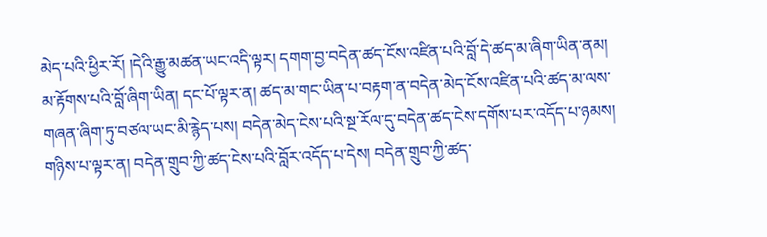མེད་པའི་ཕྱིར་རོ། །དེའི་རྒྱུ་མཚན་ཡང་འདི་ལྟར། དགག་བྱ་བདེན་ཚད་ངོས་འཛིན་པའི་བློ་དེ་ཚད་མ་ཞིག་ཡིན་ནམ། མ་རྟོགས་པའི་བློ་ཞིག་ཡིན། དང་པོ་ལྟར་ན། ཚད་མ་གང་ཡིན་པ་བརྟག་ན་བདེན་མེད་ངོས་འཛིན་པའི་ཚད་མ་ལས་གཞན་ཞིག་ཏུ་བཙལ་ཡང་མི་རྙེད་པས། བདེན་མེད་ངེས་པའི་སྔ་རོལ་དུ་བདེན་ཚད་ངེས་དགོས་པར་འདོད་པ་ཉམས། གཉིས་པ་ལྟར་ན། བདེན་གྲུབ་ཀྱི་ཚད་ངེས་པའི་བློར་འདོད་པ་དེས། བདེན་གྲུབ་ཀྱི་ཚད་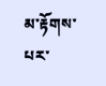མ་རྟོགས་པར་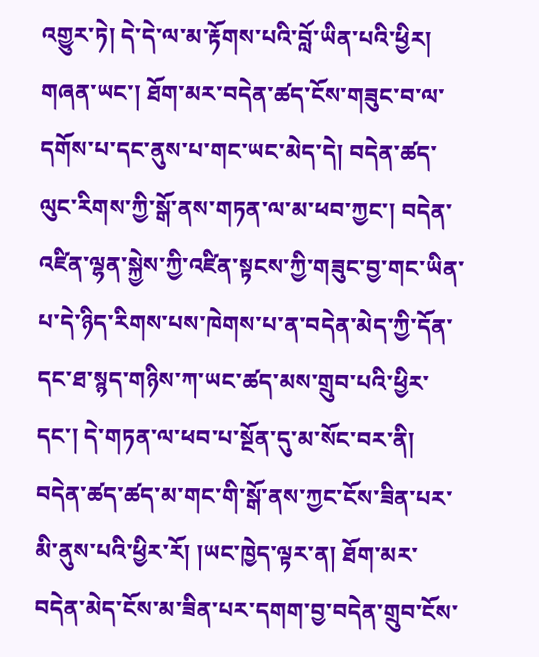འགྱུར་ཏེ། དེ་དེ་ལ་མ་རྟོགས་པའི་བློ་ཡིན་པའི་ཕྱིར། གཞན་ཡང་། ཐོག་མར་བདེན་ཚད་ངོས་གཟུང་བ་ལ་དགོས་པ་དང་ནུས་པ་གང་ཡང་མེད་དེ། བདེན་ཚད་ལུང་རིགས་ཀྱི་སྒོ་ནས་གཏན་ལ་མ་ཕབ་ཀྱང་། བདེན་འཛིན་ལྷན་སྐྱེས་ཀྱི་འཛིན་སྟངས་ཀྱི་གཟུང་བྱ་གང་ཡིན་པ་དེ་ཉིད་རིགས་པས་ཁེགས་པ་ན་བདེན་མེད་ཀྱི་དོན་དང་ཐ་སྙད་གཉིས་ཀ་ཡང་ཚད་མས་གྲུབ་པའི་ཕྱིར་དང་། དེ་གཏན་ལ་ཕབ་པ་སྔོན་དུ་མ་སོང་བར་ནི། བདེན་ཚད་ཚད་མ་གང་གི་སྒོ་ནས་ཀྱང་ངོས་ཟིན་པར་མི་ནུས་པའི་ཕྱིར་རོ། །ཡང་ཁྱེད་ལྟར་ན། ཐོག་མར་བདེན་མེད་ངོས་མ་ཟིན་པར་དགག་བྱ་བདེན་གྲུབ་ངོས་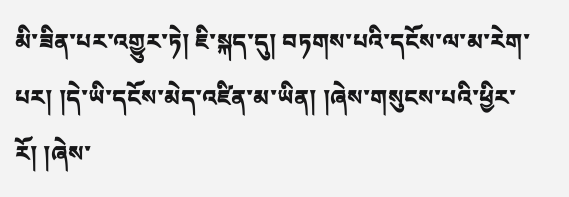མི་ཟིན་པར་འགྱུར་ཏེ། ཇི་སྐད་དུ། བཏགས་པའི་དངོས་ལ་མ་རེག་པར། །དེ་ཡི་དངོས་མེད་འཛིན་མ་ཡིན། །ཞེས་གསུངས་པའི་ཕྱིར་རོ། །ཞེས་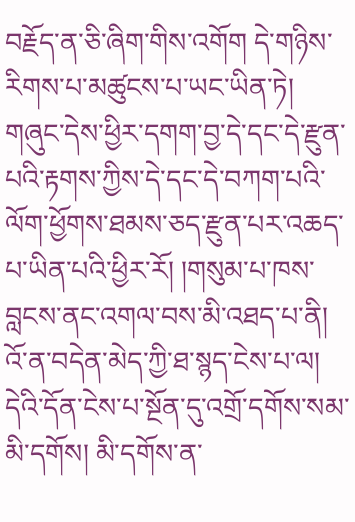བརྗོད་ན་ཅི་ཞིག་གིས་འགོག དེ་གཉིས་རིགས་པ་མཚུངས་པ་ཡང་ཡིན་ཏེ། གཞུང་དེས་ཕྱིར་དགག་བྱ་དེ་དང་དེ་རྫུན་པའི་རྟགས་ཀྱིས་དེ་དང་དེ་བཀག་པའི་ལོག་ཕྱོགས་ཐམས་ཅད་རྫུན་པར་འཆད་པ་ཡིན་པའི་ཕྱིར་རོ། །གསུམ་པ་ཁས་བླངས་ནང་འགལ་བས་མི་འཐད་པ་ནི། འོ་ན་བདེན་མེད་ཀྱི་ཐ་སྙད་ངེས་པ་ལ། དེའི་དོན་ངེས་པ་སྔོན་དུ་འགྲོ་དགོས་སམ་མི་དགོས། མི་དགོས་ན་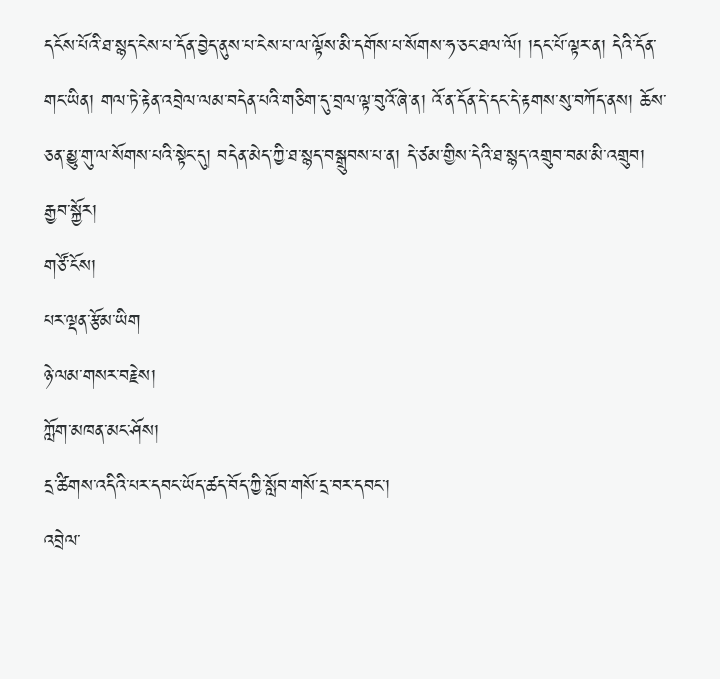དངོས་པོའི་ཐ་སྙད་ངེས་པ་དོན་བྱེད་ནུས་པ་ངེས་པ་ལ་ལྟོས་མི་དགོས་པ་སོགས་ཧ་ཅང་ཐལ་ལོ། །དང་པོ་ལྟར་ན། དེའི་དོན་གང་ཡིན། གལ་ཏེ་རྟེན་འབྲེལ་ལམ་བདེན་པའི་གཅིག་དུ་བྲལ་ལྟ་བུའོ་ཞེ་ན། འོ་ན་དོན་དེ་དང་དེ་རྟགས་སུ་བཀོད་ནས། ཆོས་ཅན་མྱུ་གུ་ལ་སོགས་པའི་སྟེང་དུ། བདེན་མེད་ཀྱི་ཐ་སྙད་བསྒྲུབས་པ་ན། དེ་ཙམ་གྱིས་དེའི་ཐ་སྙད་འགྲུབ་བམ་མི་འགྲུབ།
རྒྱབ་སྐྱོར།
གཙོ་ངོས།
པར་ལྡན་རྩོམ་ཡིག
ཉེ་ལམ་གསར་བརྗེས།
ཀློག་མཁན་མང་ཤོས།
དྲ་ཚིགས་འདིའི་པར་དབང་ཡོད་ཚད་བོད་ཀྱི་སློབ་གསོ་དྲ་བར་དབང་།
འབྲེལ་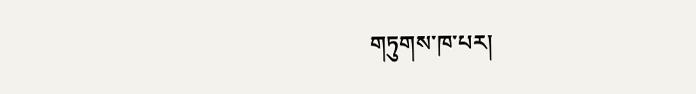གཏུགས་ཁ་པར།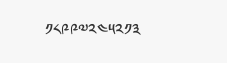༡༨༩༩༧༢༤༥༢༡༣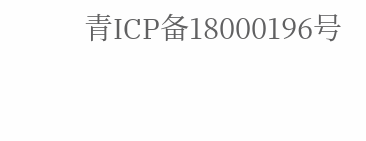青ICP备18000196号